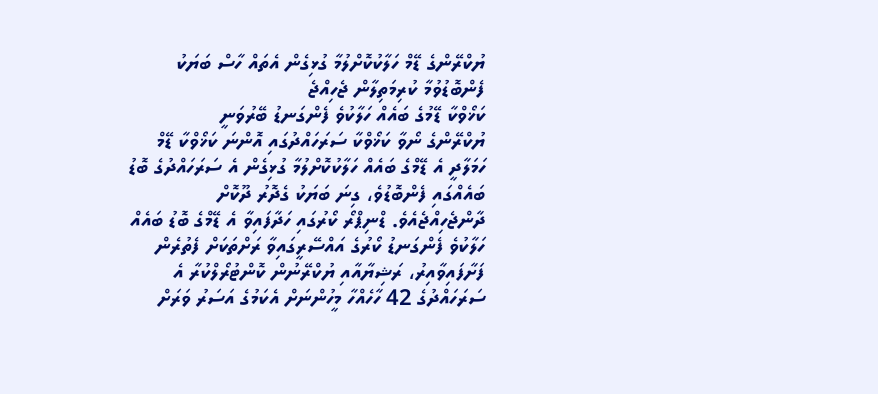ޔުކްރޭންގެ ޑޭމް ހަލާކުކޮށްލުމާ ގުޅިގެން އެތައް ހާސް ބަޔަކު ފެންބޮޑުވުމާ ކުރިމަތިލާން ޖެހިއްޖެ
ކަޚޯވްކާ ޑޭމުގެ ބައެއް ހަލާކުވެ ފެންގަނޑު ބޭރުވަނީ
ޔުކްރޭންގެ ނޯވާ ކަޚޯވްކާ ސަރަހައްދުގައި އޮންނަ ކަޚޯވްކާ ޑޭމް ހަމަލާދީ އެ ޑޭމްގެ ބައެއް ހަލާކުކޮށްލުމާ ގުޅިގެން އެ ސަރަހައްދުގެ ބޮޑު ބައެއްގައި ފެންބޮޑުވެ، ގިނަ ބަޔަކު ގެދޮރު ދޫކޮށް ދާންޖެހިއްޖެއެވެ. ޑްނިޕްރޯ ކޯރުގައި ހަދާފައިވާ އެ ޑޭމްގެ ބޮޑު ބައެއް ހަލާކުވެ ފެންގަނޑު ކޯރުގެ އައްސޭރީގައިވާ ރަށްތަކަށް ފެތުރެން ފަށާފައިވާއިރު، ރަޝިޔާއާއި ޔުކްރޭނުން ކޮންޓުރޯލްކުރާ އެ ސަރަހައްދުގެ 42 ހާހެއްހާ މީހުންނަށް އެކަމުގެ އަސަރު ވަރަށް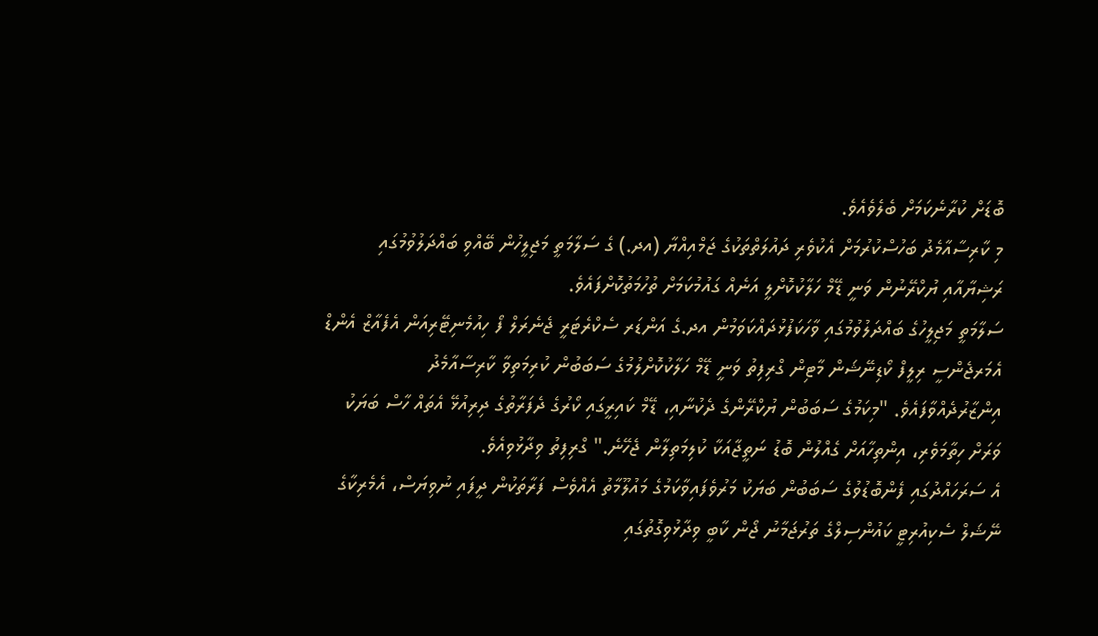ބޮޑަށް ކުރާނެކަމަށް ބެލެވެއެވެ.
މި ކާރިސާއާމެދު ބަހުސްކުރުމަށް އެކުވެރި ދައުލަތްތަކުގެ ޖަމްއިއްޔާ (އދ.) ގެ ސަލާމަތީ މަޖިލީހުން ބޭއްވި ބައްދަލުވުމުގައި ރަޝިޔާއާއި ޔުކްރޭނުން ވަނީ ޑޭމް ހަލާކުކޮށްލީ އަނެއް ގައުމުކަމަށް ތުހުމަތުކޮށްފައެވެ.
ސަލާމަތީ މަޖިލީހުގެ ބައްދަލުވުމުގައި ވާހަކަފުޅުދައްކަވަމުން އދ.ގެ އަންޑަރ ސެކްރެޓަރީ ޖެނެރަލް ފޯ ހިއުމެނިޓޭރިއަން އެފެއާޒް އެންޑް އެމަރޖެންސީ ރިލީފް ކޯޑިނޭޝަން މާޓިން ގްރިފިތު ވަނީ ޑޭމް ހަލާކުކޮށްލުމުގެ ސަބަބުން ކުރިމަތިވާ ކާރިސާއާމެދު އިންޒާރުދެއްވާފައެވެ. "މިކަމުގެ ސަބަބުން ޔުކްރޭންގެ ދެކުނާއި، ޑޭމް ކައިރީގައި ކޯރުގެ ދެފަރާތުގެ ދިރިއުޅޭ އެތައް ހާސް ބަޔަކު ވަރަށް ހިތާމަވެރި، އިންތިހާއަށް ގެއްލުން ބޮޑު ނަތީޖާއަކާ ކުލިމަތިލާން ޖެހޭނެ." ގްރިފިތު ވިދާޅުވިއެވެ.
އެ ސަރަހައްދުގައި ފެންބޮޑުވުގެ ސަބަބުން ބަޔަކު މަރުވެފައިވާކަމުގެ މައުލޫމާތު އެއްވެސް ފަރާތަކުން ދީފައި ނުވިޔަސް، އެމެރިކާގެ ނޭޝަލް ސެކިއުރިޓީ ކައުންސިލްގެ ތަރުޖަމާނު ޖޯން ކާބީ ވިދާޅުވިގޮތުގައި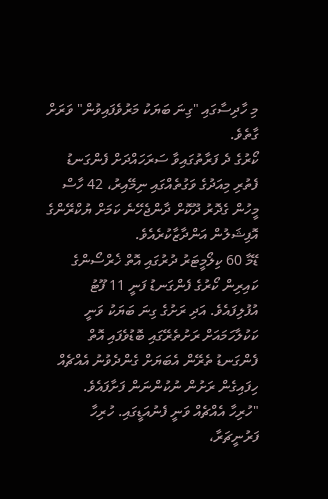މި ހާދިސާގައި "ގިނަ ބަޔަކު މަރުވެފައިވުން" ވަރަށް ގާތެވެ.
ކޯރުގެ ދެ ފަރާތުގައިވާ ސަރަހައްދަށް ފެންގަނޑު ފެތުރި މިއަދުގެ ވަގުތެއްގައި ނިމޭއިރު، 42 ހާސް މީހުން ގެދޮރު ދޫކޮށް ދާންޖެހޭނެ ކަމަށް ޔުކްރޭންގެ އޮފިޝަލުން އަންދާޒާކުރެއެވެ.
ޑޭމާ 60 ކިލޯމީޓަރު ދުރުގައި އޮތް ޚެރްސޯންގެ ކައިރިން ކޯރުގެ ފެންގަނޑު ފަނީ 11 ފޫޓު އުފުލިފައެވެ. އަދި ރަށުގެ ގިނަ ބަޔަކު ވަނީ ކަކުލާހަމައަށް ރަށުތެރޭގައި ބޮޑުވެފައި އޮތް ފެންގަނޑު ތެރޭން އެބަޔަށް ގެންދެވުނު އެއްޗެއް ހިފައިގެން ރަށުން ނުކުންނަން ފަށާފައެވެ.
"ހުރިހާ އެއްޗެއް ވަނީ ފެނުއަޑީގައި. ހުރިހާ ފަރުނީޗަރާ،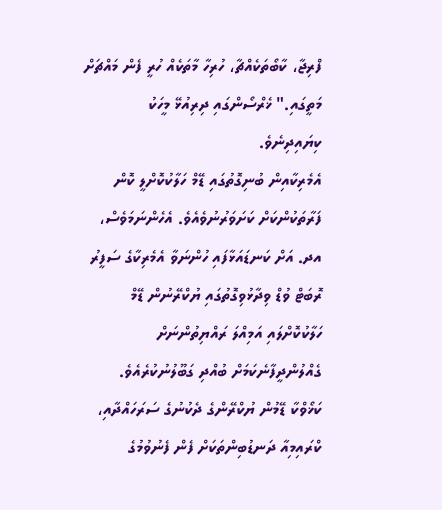ފްރިޖާ، ކާބޯތަކެއްޗާ، ހުރިހާ މާތަކެއް ހުރީ ފެން މައްޗަށް މަތީގައި." ޚެރްސޯންގައި ދިރިއުޅޭ މީހަކު ކިޔައިދިނެވެ.
އެމެރިކާއިން ބުނިގޮތުގައި ޑޭމް ހަލާކުކޮށްލީ ކޮން ފަރާތަކުންކަށް ކަށަވަރުނުވެއެވެ. އެހެންނަމަވެސް، އދ. އަށް ކަނޑައަޅާފައި ހުންނަވާ އެމެރިކާގެ ސަފީރު ރޮބަޓް ވުޑް ވިދާޅުވިގޮތުގައި ޔުކްރޭނުން ޑޭމް ހަލާކުކޮށްލައި އަމިއްލަ ރައްޔިތުންނަށް ގެއްލުންދީފާނެކަމަށް ބުއްދި ގަބޫލުނުކުރެއެވެ.
ކަޚޯވްކާ ޑޭމުން ޔުކްރޭންގެ ދެކުނުގެ ސަރަހައްދާއި، ކްރައިމިއާ ދަނޑުބިންތަކަށް ފެން ފެނުވުމުގެ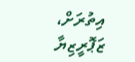އިތުރަށް، ޒަޕޮރީޒިޔާ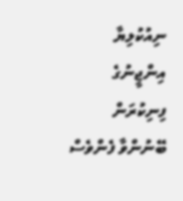ނިއުކުލިޔާ އިންޖީނުގެ ފިނިކުރަން ބޭނުންވާ ފެންވެސް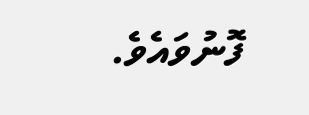ފޮނުވައެވެ.